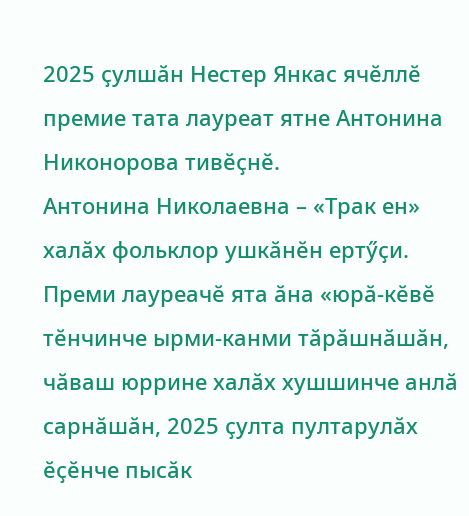2025 ҫулшӑн Нестер Янкас ячӗллӗ премие тата лауреат ятне Антонина Никонорова тивӗҫнӗ.
Антонина Николаевна – «Трак ен» халӑх фольклор ушкӑнӗн ертӳҫи. Преми лауреачӗ ята ӑна «юрӑ-кӗвӗ тӗнчинче ырми-канми тӑрӑшнӑшӑн, чӑваш юррине халӑх хушшинче анлӑ сарнӑшӑн, 2025 ҫулта пултарулӑх ӗҫӗнче пысӑк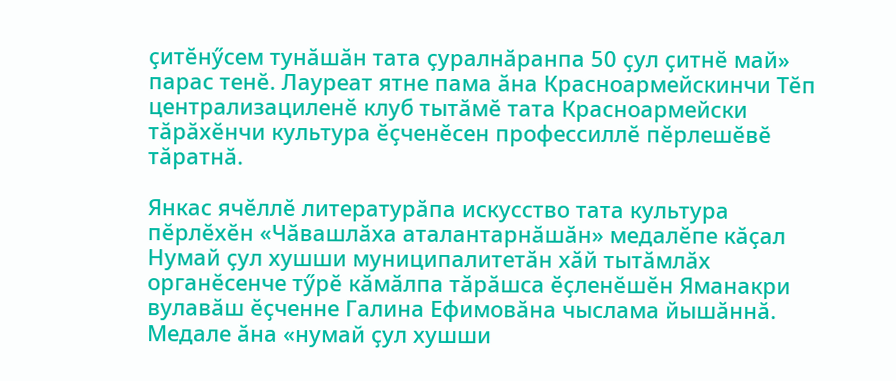ҫитӗнӳсем тунӑшӑн тата ҫуралнӑранпа 50 ҫул ҫитнӗ май» парас тенӗ. Лауреат ятне пама ӑна Красноармейскинчи Тӗп централизациленӗ клуб тытӑмӗ тата Красноармейски тӑрӑхӗнчи культура ӗҫченӗсен профессиллӗ пӗрлешӗвӗ тӑратнӑ.

Янкас ячӗллӗ литературӑпа искусство тата культура пӗрлӗхӗн «Чӑвашлӑха аталантарнӑшӑн» медалӗпе кӑҫал
Нумай ҫул хушши муниципалитетӑн хӑй тытӑмлӑх органӗсенче тӳрӗ кӑмӑлпа тӑрӑшса ӗҫленӗшӗн Яманакри вулавӑш ӗҫченне Галина Ефимовӑна чыслама йышӑннӑ.
Медале ӑна «нумай ҫул хушши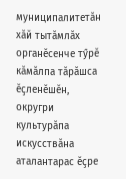муниципалитетӑн хӑй тытӑмлӑх органӗсенче тӳрӗ кӑмӑлпа тӑрӑшса ӗҫленӗшӗн, округри культурӑпа искусствӑна аталантарас ӗҫре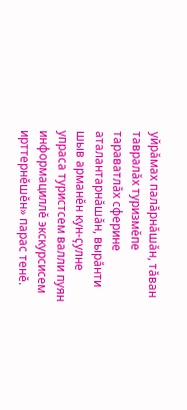уйрӑмах палӑрнӑшӑн, тӑван тавралӑх туризмӗпе тараватлӑх сферине аталантарнӑшӑн, вырӑнти шыв арманӗн кун-ҫулне упраса туристсем валли пуян информациллӗ экскурсисем ирттернӗшӗн» парас тенӗ.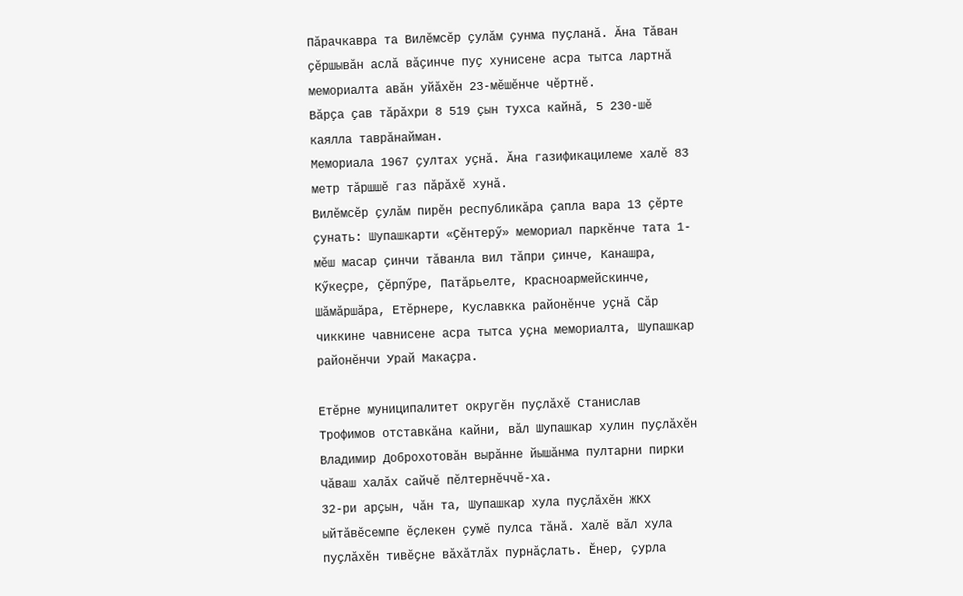Пӑрачкавра та Вилӗмсӗр ҫулӑм ҫунма пуҫланӑ. Ӑна Тӑван ҫӗршывӑн аслӑ вӑҫинче пуҫ хунисене асра тытса лартнӑ мемориалта авӑн уйӑхӗн 23-мӗшӗнче чӗртнӗ.
Вӑрҫа ҫав тӑрӑхри 8 519 ҫын тухса кайнӑ, 5 230-шӗ каялла таврӑнайман.
Мемориала 1967 ҫултах уҫнӑ. Ӑна газификацилеме халӗ 83 метр тӑршшӗ газ пӑрӑхӗ хунӑ.
Вилӗмсӗр ҫулӑм пирӗн республикӑра ҫапла вара 13 ҫӗрте ҫунать: Шупашкарти «Ҫӗнтерӳ» мемориал паркӗнче тата 1-мӗш масар ҫинчи тӑванла вил тӑпри ҫинче, Канашра, Кӳкеҫре, Ҫӗрпӳре, Патӑрьелте, Красноармейскинче, Шӑмӑршӑра, Етӗрнере, Куславкка районӗнче уҫнӑ Сӑр чиккине чавнисене асра тытса уҫна мемориалта, Шупашкар районӗнчи Урай Макаҫра.

Етӗрне муниципалитет округӗн пуҫлӑхӗ Станислав Трофимов отставкӑна кайни, вӑл Шупашкар хулин пуҫлӑхӗн Владимир Доброхотовӑн вырӑнне йышӑнма пултарни пирки Чӑваш халӑх сайчӗ пӗлтернӗччӗ-ха.
32-ри арҫын, чӑн та, Шупашкар хула пуҫлӑхӗн ЖКХ ыйтӑвӗсемпе ӗҫлекен ҫумӗ пулса тӑнӑ. Халӗ вӑл хула пуҫлӑхӗн тивӗҫне вӑхӑтлӑх пурнӑҫлать. Ӗнер, ҫурла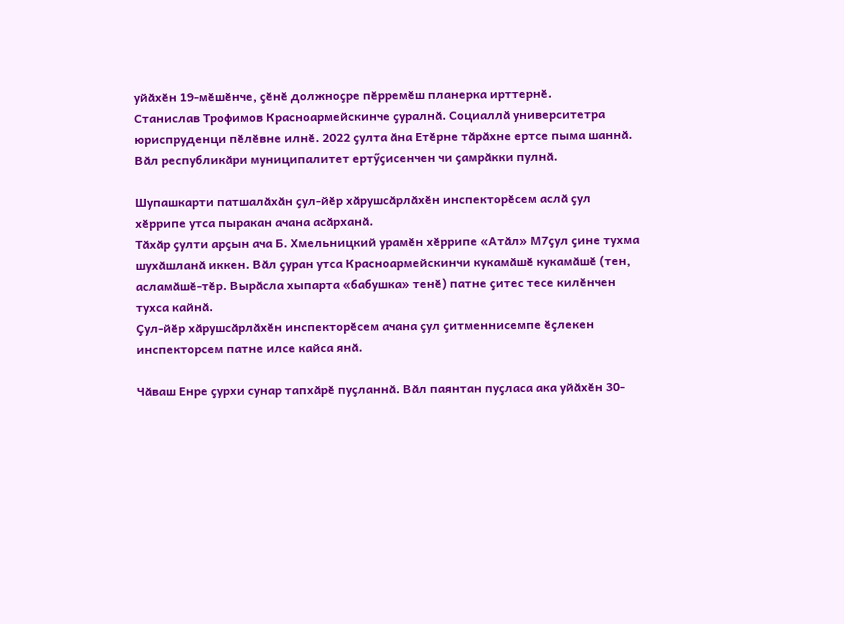уйӑхӗн 19-мӗшӗнче, ҫӗнӗ должноҫре пӗрремӗш планерка ирттернӗ.
Станислав Трофимов Красноармейскинче ҫуралнӑ. Социаллӑ университетра юриспруденци пӗлӗвне илнӗ. 2022 ҫулта ӑна Етӗрне тӑрӑхне ертсе пыма шаннӑ. Вӑл республикӑри муниципалитет ертӳҫисенчен чи ҫамрӑкки пулнӑ.

Шупашкарти патшалӑхӑн ҫул-йӗр хӑрушсӑрлӑхӗн инспекторӗсем аслӑ ҫул хӗррипе утса пыракан ачана асӑрханӑ.
Тӑхӑр ҫулти арҫын ача Б. Хмельницкий урамӗн хӗррипе «Атӑл» М7ҫул ҫине тухма шухӑшланӑ иккен. Вӑл ҫуран утса Красноармейскинчи кукамӑшӗ кукамӑшӗ (тен, асламӑшӗ-тӗр. Вырӑсла хыпарта «бабушка» тенӗ) патне ҫитес тесе килӗнчен тухса кайнӑ.
Ҫул-йӗр хӑрушсӑрлӑхӗн инспекторӗсем ачана ҫул ҫитменнисемпе ӗҫлекен инспекторсем патне илсе кайса янӑ.

Чӑваш Енре ҫурхи сунар тапхӑрӗ пуҫланнӑ. Вӑл паянтан пуҫласа ака уйӑхӗн 30-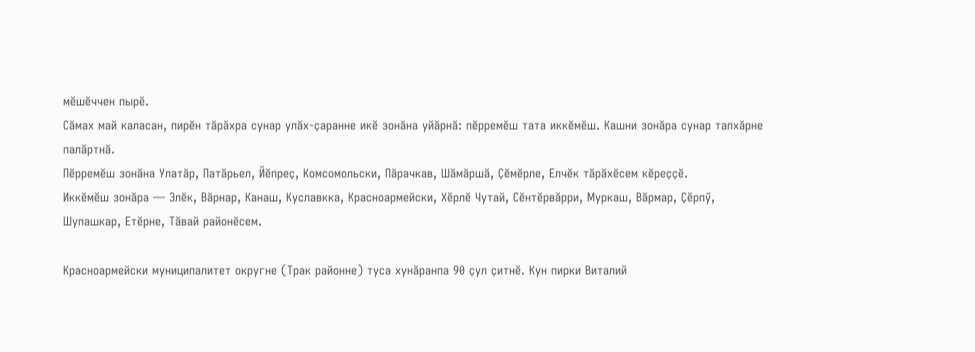мӗшӗччен пырӗ.
Сӑмах май каласан, пирӗн тӑрӑхра сунар улӑх-ҫаранне икӗ зонӑна уйӑрнӑ: пӗрремӗш тата иккӗмӗш. Кашни зонӑра сунар тапхӑрне палӑртнӑ.
Пӗрремӗш зонӑна Улатӑр, Патӑрьел, Йӗпреҫ, Комсомольски, Пӑрачкав, Шӑмӑршӑ, Ҫӗмӗрле, Елчӗк тӑрӑхӗсем кӗреҫҫӗ.
Иккӗмӗш зонӑра — Элӗк, Вӑрнар, Канаш, Куславкка, Красноармейски, Хӗрлӗ Чутай, Сӗнтӗрвӑрри, Муркаш, Вӑрмар, Ҫӗрпӳ, Шупашкар, Етӗрне, Тӑвай районӗсем.

Красноармейски муниципалитет округне (Трак районне) туса хунӑранпа 90 ҫул ҫитнӗ. Кун пирки Виталий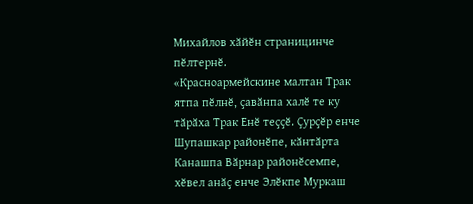Михайлов хӑйӗн страницинче пӗлтернӗ.
«Красноармейскине малтан Трак ятпа пӗлнӗ, ҫавӑнпа халӗ те ку тӑрӑха Трак Енӗ теҫҫӗ. Ҫурҫӗр енче Шупашкар районӗпе, кӑнтӑрта Канашпа Вӑрнар районӗсемпе, хӗвел анӑҫ енче Элӗкпе Муркаш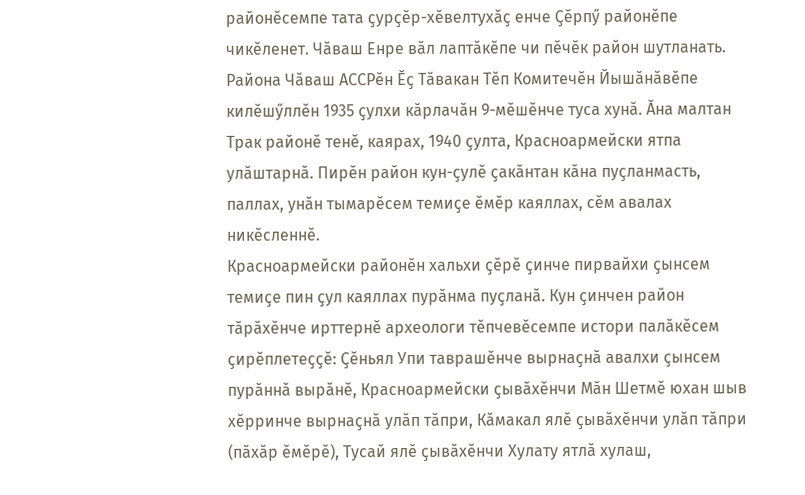районӗсемпе тата ҫурҫӗр-хӗвелтухӑҫ енче Ҫӗрпӳ районӗпе чикӗленет. Чӑваш Енре вӑл лаптӑкӗпе чи пӗчӗк район шутланать.
Района Чӑваш АССРӗн Ӗҫ Тӑвакан Тӗп Комитечӗн Йышӑнӑвӗпе килӗшӳллӗн 1935 ҫулхи кӑрлачӑн 9-мӗшӗнче туса хунӑ. Ӑна малтан Трак районӗ тенӗ, каярах, 1940 ҫулта, Красноармейски ятпа улӑштарнӑ. Пирӗн район кун-ҫулӗ ҫакӑнтан кӑна пуҫланмасть, паллах, унӑн тымарӗсем темиҫе ӗмӗр каяллах, сӗм авалах никӗсленнӗ.
Красноармейски районӗн хальхи ҫӗрӗ ҫинче пирвайхи ҫынсем темиҫе пин ҫул каяллах пурӑнма пуҫланӑ. Кун ҫинчен район тӑрӑхӗнче ирттернӗ археологи тӗпчевӗсемпе истори палӑкӗсем ҫирӗплетеҫҫӗ: Ҫӗньял Упи таврашӗнче вырнаҫнӑ авалхи ҫынсем пурӑннӑ вырӑнӗ, Красноармейски ҫывӑхӗнчи Мӑн Шетмӗ юхан шыв хӗрринче вырнаҫнӑ улӑп тӑпри, Кӑмакал ялӗ ҫывӑхӗнчи улӑп тӑпри (пӑхӑр ӗмӗрӗ), Тусай ялӗ ҫывӑхӗнчи Хулату ятлӑ хулаш,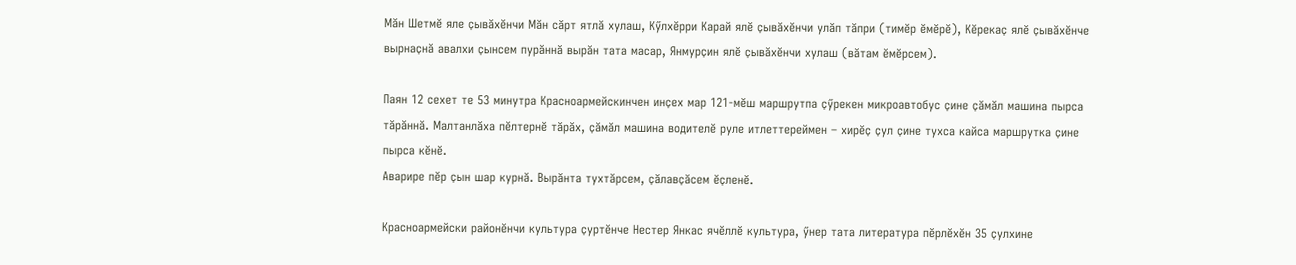Мӑн Шетмӗ яле ҫывӑхӗнчи Мӑн сӑрт ятлӑ хулаш, Кӳлхӗрри Карай ялӗ ҫывӑхӗнчи улӑп тӑпри (тимӗр ӗмӗрӗ), Кӗрекаҫ ялӗ ҫывӑхӗнче вырнаҫнӑ авалхи ҫынсем пурӑннӑ вырӑн тата масар, Янмурҫин ялӗ ҫывӑхӗнчи хулаш (вӑтам ӗмӗрсем).

Паян 12 сехет те 53 минутра Красноармейскинчен инҫех мар 121-мӗш маршрутпа ҫӳрекен микроавтобус ҫине ҫӑмӑл машина пырса тӑрӑннӑ. Малтанлӑха пӗлтернӗ тӑрӑх, ҫӑмӑл машина водителӗ руле итлеттереймен – хирӗҫ ҫул ҫине тухса кайса маршрутка ҫине пырса кӗнӗ.
Аварире пӗр ҫын шар курнӑ. Вырӑнта тухтӑрсем, ҫӑлавҫӑсем ӗҫленӗ.

Красноармейски районӗнчи культура ҫуртӗнче Нестер Янкас ячӗллӗ культура, ӳнер тата литература пӗрлӗхӗн 35 ҫулхине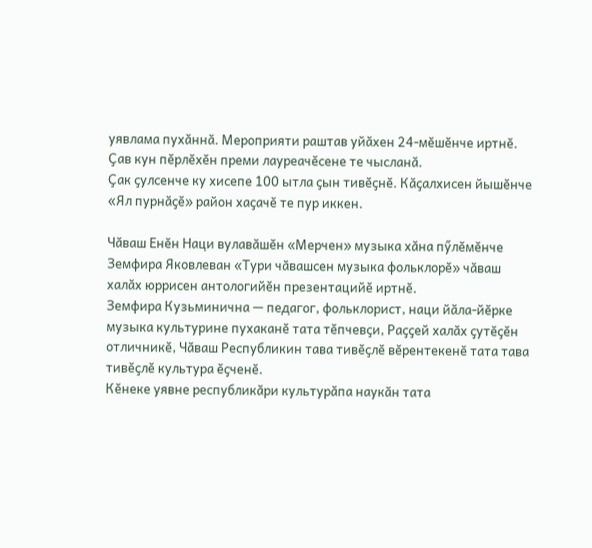уявлама пухӑннӑ. Мероприяти раштав уйӑхен 24-мӗшӗнче иртнӗ.
Ҫав кун пӗрлӗхӗн преми лауреачӗсене те чысланӑ.
Ҫак ҫулсенче ку хисепе 100 ытла ҫын тивӗҫнӗ. Кӑҫалхисен йышӗнче «Ял пурнӑҫӗ» район хаҫачӗ те пур иккен.

Чӑваш Енӗн Наци вулавӑшӗн «Мерчен» музыка хӑна пӳлӗмӗнче Земфира Яковлеван «Тури чӑвашсен музыка фольклорӗ» чӑваш халӑх юррисен антологийӗн презентацийӗ иртнӗ.
Земфира Кузьминична — педагог, фольклорист, наци йӑла-йӗрке музыка культурине пухаканӗ тата тӗпчевҫи, Раҫҫей халӑх ҫутӗҫӗн отличникӗ, Чӑваш Республикин тава тивӗҫлӗ вӗрентекенӗ тата тава тивӗҫлӗ культура ӗҫченӗ.
Кӗнеке уявне республикӑри культурӑпа наукӑн тата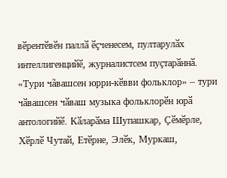вӗрентӗвӗн паллӑ ӗҫченесем, пултарулӑх интеллигенцийӗ, журналистсем пуҫтарӑннӑ.
«Тури чãвашсен юрри-кӗвви фольклор» – тури чӑвашсен чӑваш музыка фольклорӗн юрӑ антологийӗ. Кӑларӑма Шупашкар, Ҫӗмӗрле, Хӗрлӗ Чутай, Етӗрне, Элӗк, Муркаш,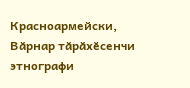Красноармейски, Вӑрнар тӑрӑхӗсенчи этнографи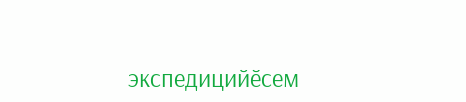экспедицийӗсем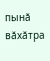пынӑ вӑхӑтра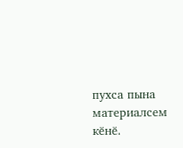пухса пына материалсем кӗнӗ.